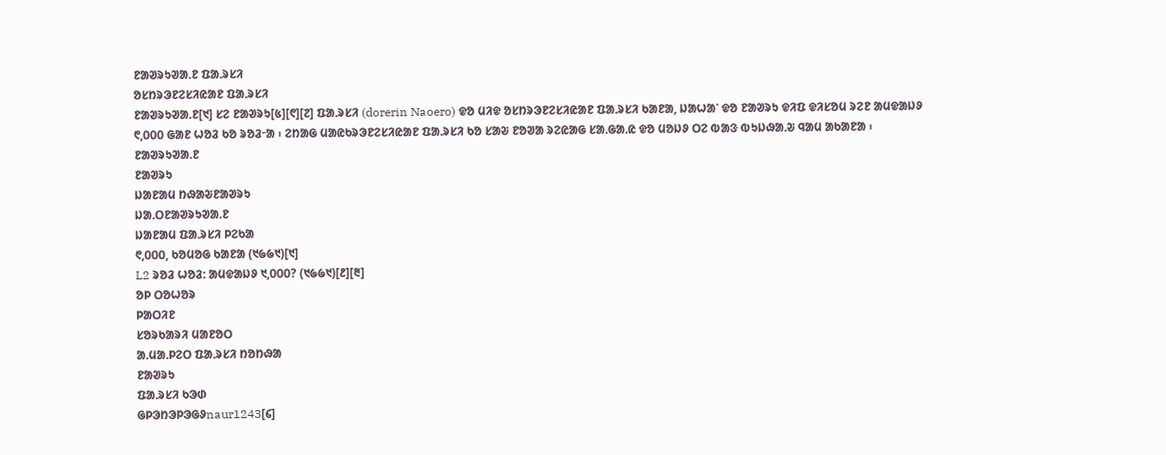ᱱᱟᱣᱨᱩᱣᱟᱹᱱ ᱯᱟᱹᱨᱥᱤ
ᱚᱥᱴᱨᱳᱱᱮᱥᱤᱭᱟᱱ ᱯᱟᱹᱨᱥᱤ
ᱱᱟᱣᱨᱩᱣᱟᱹᱱ[᱑] ᱥᱮ ᱱᱟᱣᱨᱩ[᱕][᱖][᱗] ᱯᱟᱹᱨᱥᱤ (dorerin Naoero) ᱫᱚ ᱢᱤᱫ ᱚᱥᱴᱨᱳᱱᱮᱥᱤᱭᱟᱱ ᱯᱟᱹᱨᱥᱤ ᱠᱟᱱᱟ, ᱡᱟᱦᱟᱸ ᱫᱚ ᱱᱟᱣᱨᱩ ᱫᱤᱯ ᱫᱤᱥᱚᱢ ᱨᱮᱱ ᱟᱢᱫᱟᱡᱽ ᱖,᱐᱐᱐ ᱜᱟᱱ ᱦᱚᱲ ᱠᱚ ᱨᱚᱲᱼᱟ ᱾ ᱮᱴᱟᱜ ᱢᱟᱭᱠᱨᱳᱱᱮᱥᱤᱭᱟᱱ ᱯᱟᱹᱨᱥᱤ ᱠᱚ ᱥᱟᱶ ᱱᱚᱣᱟ ᱨᱮᱭᱟᱜ ᱥᱟᱹᱜᱟᱹᱭ ᱫᱚ ᱢᱚᱡᱽ ᱛᱮ ᱵᱟᱝ ᱵᱩᱡᱷᱟᱹᱶ ᱧᱟᱢ ᱟᱠᱟᱱᱟ ᱾
ᱱᱟᱣᱨᱩᱣᱟᱹᱱ
ᱱᱟᱣᱨᱩ
ᱡᱟᱱᱟᱢ ᱴᱷᱟᱶᱱᱟᱣᱨᱩ
ᱡᱟᱹᱛᱱᱟᱣᱨᱩᱣᱟᱹᱱ
ᱡᱟᱱᱟᱢ ᱯᱟᱹᱨᱥᱤ ᱞᱮᱠᱟ
᱖,᱐᱐᱐, ᱠᱚᱢᱚᱜ ᱠᱟᱱᱟ (᱑᱙᱙᱑)[᱑]
L2 ᱨᱚᱲ ᱦᱚᱲ: ᱟᱢᱫᱟᱡᱽ ᱑,᱐᱐᱐? (᱑᱙᱙᱑)[᱒][᱓]
ᱚᱞ ᱛᱚᱦᱚᱨ
ᱞᱟᱛᱤᱱ
ᱥᱚᱨᱠᱟᱨᱤ ᱢᱟᱱᱚᱛ
ᱟᱹᱢᱟᱹᱞᱮᱛ ᱯᱟᱹᱨᱥᱤ ᱴᱚᱴᱷᱟ
ᱱᱟᱣᱨᱩ
ᱯᱟᱹᱨᱥᱤ ᱠᱳᱰ
ᱜᱞᱳᱴᱳᱞᱳᱜᱽnaur1243[᱔]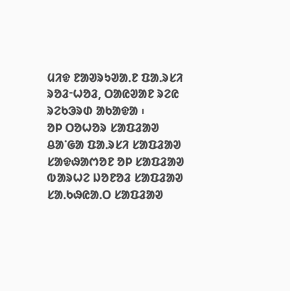ᱢᱤᱫ ᱱᱟᱣᱨᱩᱣᱟᱹᱱ ᱯᱟᱹᱨᱥᱤ ᱨᱚᱲᱼᱦᱚᱲ, ᱛᱟᱭᱣᱟᱱ ᱨᱮᱭ ᱨᱮᱠᱳᱨᱰ ᱟᱠᱟᱫᱟ ᱾
ᱚᱞ ᱛᱚᱦᱚᱨ ᱥᱟᱯᱲᱟᱣ
ᱪᱟᱸᱜᱟ ᱯᱟᱹᱨᱥᱤ ᱥᱟᱯᱲᱟᱣ
ᱥᱟᱫᱷᱟᱬᱚᱱ ᱚᱞ ᱥᱟᱯᱲᱟᱣ
ᱵᱟᱨᱦᱮ ᱡᱚᱱᱚᱲ ᱥᱟᱯᱲᱟᱣ
ᱥᱟᱹᱠᱷᱭᱟᱹᱛ ᱥᱟᱯᱲᱟᱣ